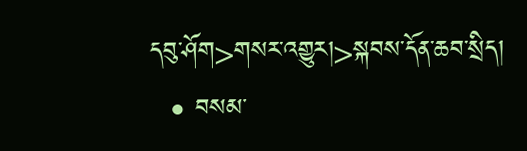དབུ་ཤོག>གསར་འགྱུར།>སྐབས་དོན་ཆབ་སྲིད།
  • བསམ་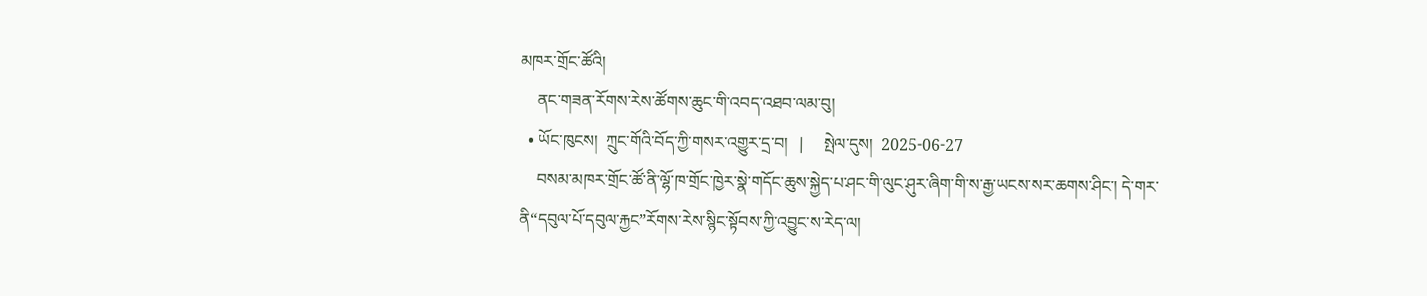མཁར་གྲོང་ཚོའི།
    ནང་གཟན་རོགས་རེས་ཚོགས་ཆུང་གི་འབད་འཐབ་ལམ་བུ།
  • ཡོང་ཁུངས།  ཀྲུང་གོའི་བོད་ཀྱི་གསར་འགྱུར་དྲ་བ།   |     སྤེལ་དུས།  2025-06-27
    བསམ་མཁར་གྲོང་ཚོ་ནི་ལྷོ་ཁ་གྲོང་ཁྱེར་སྣེ་གདོང་ཆུས་སྐྱེད་པ་ཤང་གི་ལུང་ཤུར་ཞིག་གི་ས་རྒྱ་ཡངས་སར་ཆགས་ཤིང་། དེ་གར་ནི“དབུལ་པོ་དབུལ་རྐྱང”རོགས་རེས་སྙིང་སྟོབས་ཀྱི་འབྱུང་ས་རེད་ལ།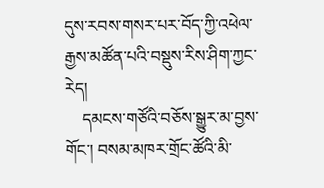དུས་རབས་གསར་པར་བོད་ཀྱི་འཕེལ་རྒྱས་མཚོན་པའི་བསྡུས་རིས་ཤིག་ཀྱང་རེད།
    དམངས་གཙོའི་བཅོས་སྒྱུར་མ་བྱས་གོང་། བསམ་མཁར་གྲོང་ཚོའི་མི་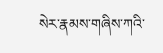སེར་རྣམས་གཞིས་ཀའི་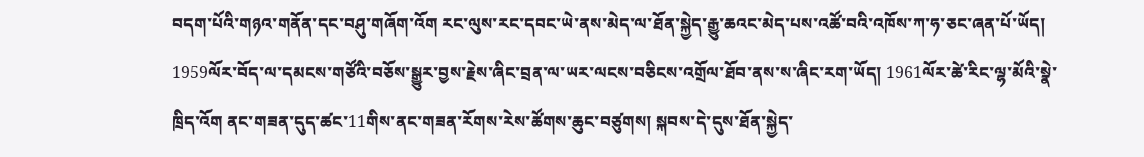བདག་པོའི་གཉའ་གནོན་དང་བཤུ་གཞོག་འོག རང་ལུས་རང་དབང་ཡེ་ནས་མེད་ལ་ཐོན་སྐྱེད་རྒྱུ་ཆའང་མེད་པས་འཚོ་བའི་འཁོས་ཀ་ཧ་ཅང་ཞན་པོ་ཡོད། 1959ལོར་བོད་ལ་དམངས་གཙོའི་བཅོས་སྒྱུར་བྱས་རྗེས་ཞིང་བྲན་ལ་ཡར་ལངས་བཅིངས་འགྲོལ་ཐོབ་ནས་ས་ཞིང་རག་ཡོད། 1961ལོར་ཚེ་རིང་ལྷ་མོའི་སྣེ་ཁྲིད་འོག ནང་གཟན་དུད་ཚང་11གིས་ནང་གཟན་རོགས་རེས་ཚོགས་ཆུང་བཙུགས། སྐབས་དེ་དུས་ཐོན་སྐྱེད་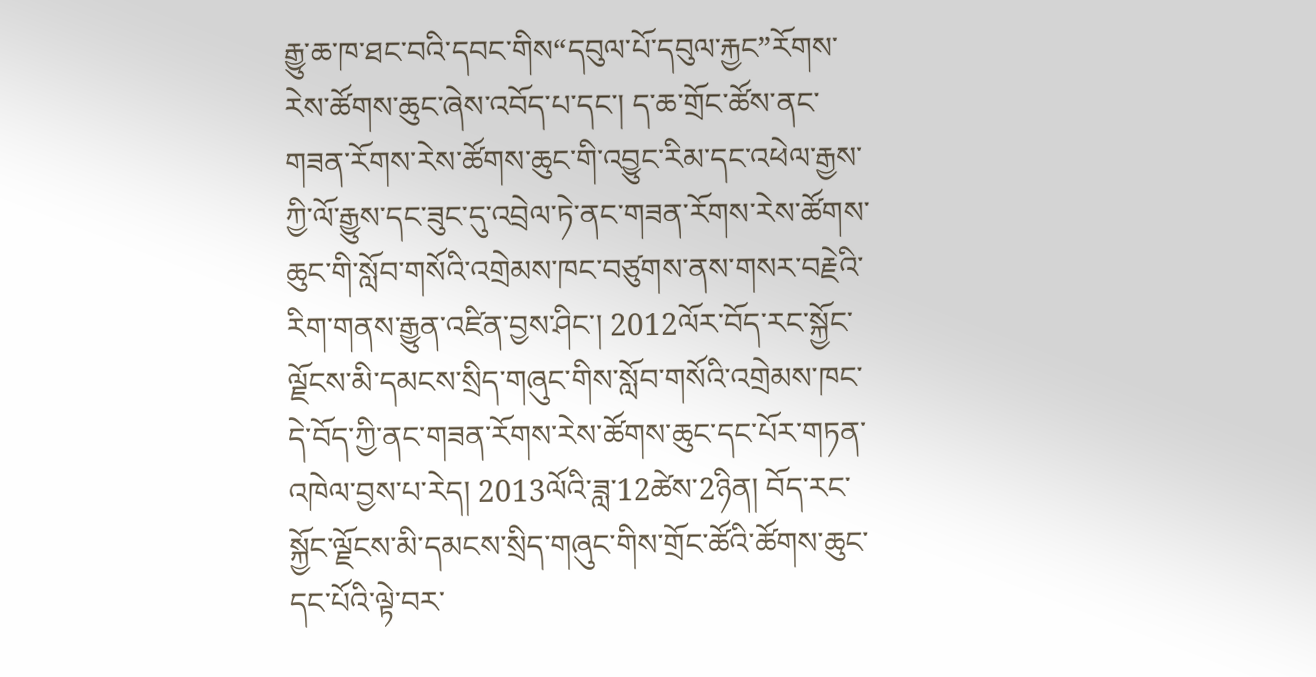རྒྱུ་ཆ་ཁ་ཐང་བའི་དབང་གིས“དབུལ་པོ་དབུལ་རྐྱང”རོགས་རེས་ཚོགས་ཆུང་ཞེས་འབོད་པ་དང་། ད་ཆ་གྲོང་ཚོས་ནང་གཟན་རོགས་རེས་ཚོགས་ཆུང་གི་འབྱུང་རིམ་དང་འཕེལ་རྒྱས་ཀྱི་ལོ་རྒྱུས་དང་ཟུང་དུ་འབྲེལ་ཏེ་ནང་གཟན་རོགས་རེས་ཚོགས་ཆུང་གི་སློབ་གསོའི་འགྲེམས་ཁང་བཙུགས་ནས་གསར་བརྗེའི་རིག་གནས་རྒྱུན་འཛིན་བྱས་ཤིང་། 2012ལོར་བོད་རང་སྐྱོང་ལྗོངས་མི་དམངས་སྲིད་གཞུང་གིས་སློབ་གསོའི་འགྲེམས་ཁང་དེ་བོད་ཀྱི་ནང་གཟན་རོགས་རེས་ཚོགས་ཆུང་དང་པོར་གཏན་འཁེལ་བྱས་པ་རེད། 2013ལོའི་ཟླ་12ཚེས་2ཉིན། བོད་རང་སྐྱོང་ལྗོངས་མི་དམངས་སྲིད་གཞུང་གིས་གྲོང་ཚོའི་ཚོགས་ཆུང་དང་པོའི་ལྟེ་བར་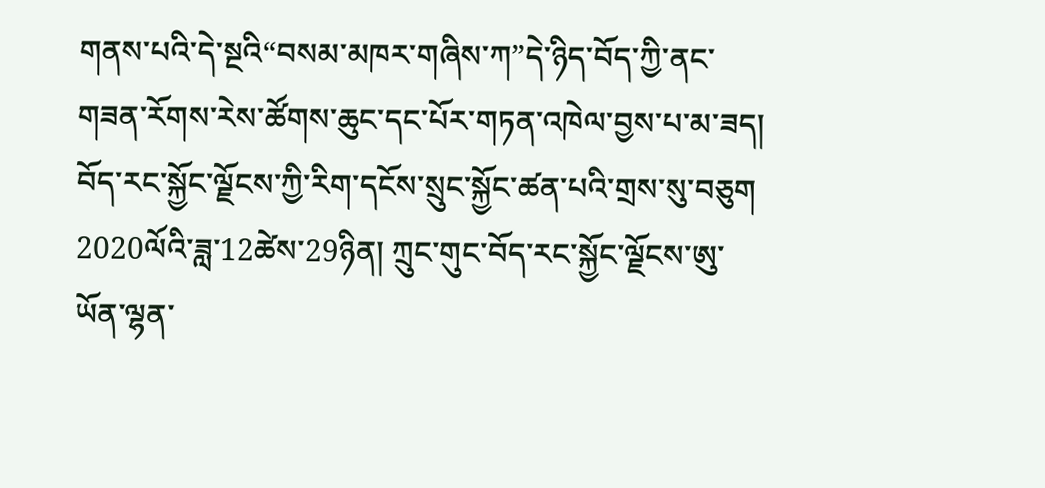གནས་པའི་དེ་སྔའི“བསམ་མཁར་གཞིས་ཀ”དེ་ཉིད་བོད་ཀྱི་ནང་གཟན་རོགས་རེས་ཚོགས་ཆུང་དང་པོར་གཏན་འཁེལ་བྱས་པ་མ་ཟད། བོད་རང་སྐྱོང་ལྗོངས་ཀྱི་རིག་དངོས་སྲུང་སྐྱོང་ཚན་པའི་གྲས་སུ་བཅུག 2020ལོའི་ཟླ་12ཚེས་29ཉིན། ཀྲུང་གུང་བོད་རང་སྐྱོང་ལྗོངས་ཨུ་ཡོན་ལྷན་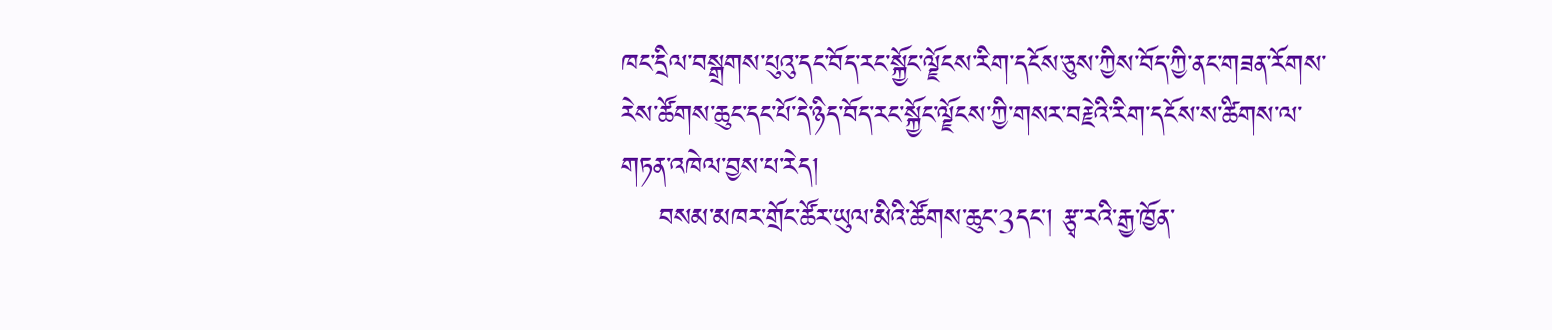ཁང་དྲིལ་བསྒྲགས་པུའུ་དང་བོད་རང་སྐྱོང་ལྗོངས་རིག་དངོས་ཅུས་ཀྱིས་བོད་ཀྱི་ནང་གཟན་རོགས་རེས་ཚོགས་ཆུང་དང་པོ་དེ་ཉིད་བོད་རང་སྐྱོང་ལྗོངས་ཀྱི་གསར་བརྗེའི་རིག་དངོས་ས་ཚིགས་ལ་གཏན་འཁེལ་བྱས་པ་རེད།
    བསམ་མཁར་གྲོང་ཚོར་ཡུལ་མིའི་ཚོགས་ཆུང་3དང་། རྩྭ་རའི་རྒྱ་ཁྱོན་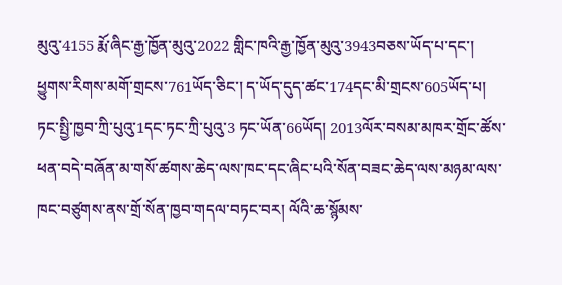མུའུ་4155 རྨོ་ཞིང་རྒྱ་ཁྱོན་མུའུ་2022 གླིང་ཁའི་རྒྱ་ཁྱོན་མུའུ་3943བཅས་ཡོད་པ་དང་། ཕྱུགས་རིགས་མགོ་གྲངས་761ཡོད་ཅིང་། ད་ཡོད་དུད་ཚང་174དང་མི་གྲངས་605ཡོད་པ། ཏང་སྤྱི་ཁྱབ་ཀྲི་པུའུ་1དང་ཏང་ཀྲི་པུའུ་3 ཏང་ཡོན་66ཡོད། 2013ལོར་བསམ་མཁར་གྲོང་ཚོས་ཕན་བདེ་བཞོན་མ་གསོ་ཚགས་ཆེད་ལས་ཁང་དང་ཞིང་པའི་སོན་བཟང་ཆེད་ལས་མཉམ་ལས་ཁང་བཙུགས་ནས་གྲོ་སོན་ཁྱབ་གདལ་བཏང་བར། ལོའི་ཆ་སྙོམས་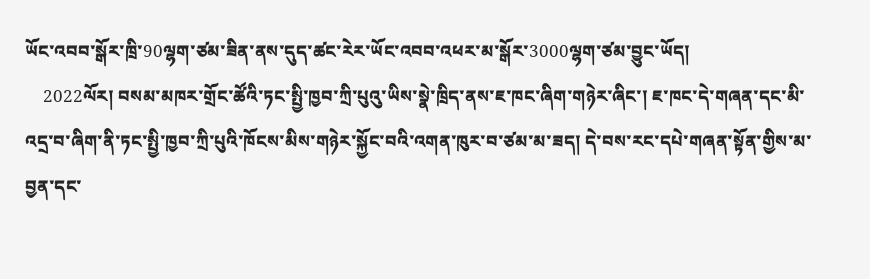ཡོང་འབབ་སྒོར་ཁྲི་90ལྷག་ཙམ་ཟིན་ནས་དུད་ཚང་རེར་ཡོང་འབབ་འཕར་མ་སྒོར་3000ལྷག་ཙམ་བྱུང་ཡོད།
    2022ལོར། བསམ་མཁར་གྲོང་ཚོའི་ཏང་སྤྱི་ཁྱབ་ཀྲི་པུའུ་ཡིས་སྣེ་ཁྲིད་ནས་ཇ་ཁང་ཞིག་གཉེར་ཞིང་། ཇ་ཁང་དེ་གཞན་དང་མི་འདྲ་བ་ཞིག་ནི་ཏང་སྤྱི་ཁྱབ་ཀྲི་པུའི་ཁོངས་མིས་གཉེར་སྐྱོང་བའི་འགན་ཁུར་བ་ཙམ་མ་ཟད། དེ་བས་རང་དཔེ་གཞན་སྟོན་གྱིས་མ་བྱན་དང་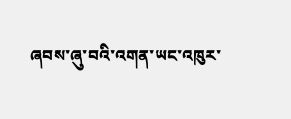ཞབས་ཞུ་བའི་འགན་ཡང་འཁུར་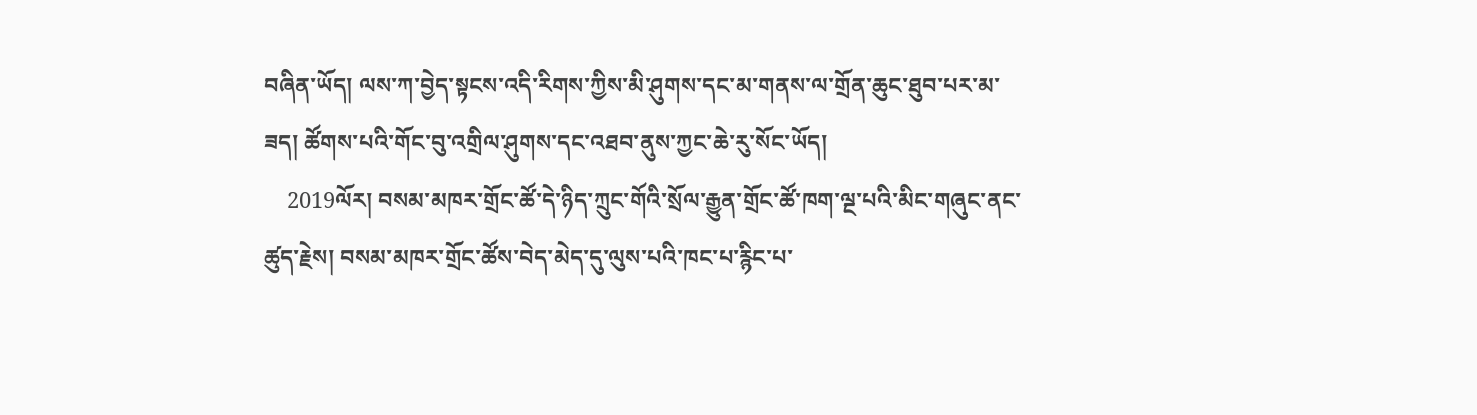བཞིན་ཡོད། ལས་ཀ་བྱེད་སྟངས་འདི་རིགས་ཀྱིས་མི་ཤུགས་དང་མ་གནས་ལ་གྲོན་ཆུང་ཐུབ་པར་མ་ཟད། ཚོགས་པའི་གོང་བུ་འགྲིལ་ཤུགས་དང་འཐབ་ནུས་ཀྱང་ཆེ་རུ་སོང་ཡོད།
    2019ལོར། བསམ་མཁར་གྲོང་ཚོ་དེ་ཉིད་ཀྲུང་གོའི་སྲོལ་རྒྱུན་གྲོང་ཚོ་ཁག་ལྔ་པའི་མིང་གཞུང་ནང་ཚུད་རྗེས། བསམ་མཁར་གྲོང་ཚོས་བེད་མེད་དུ་ལུས་པའི་ཁང་པ་རྙིང་པ་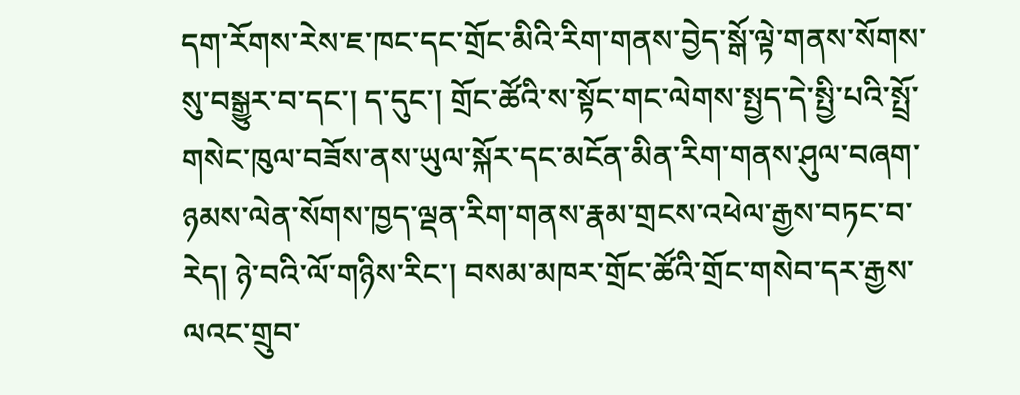དག་རོགས་རེས་ཇ་ཁང་དང་གྲོང་མིའི་རིག་གནས་བྱེད་སྒོ་ལྟེ་གནས་སོགས་སུ་བསྒྱུར་བ་དང་། ད་དུང་། གྲོང་ཚོའི་ས་སྟོང་གང་ལེགས་སྤྱད་དེ་སྤྱི་པའི་སྤྲོ་གསེང་ཁུལ་བཟོས་ནས་ཡུལ་སྐོར་དང་མངོན་མིན་རིག་གནས་ཤུལ་བཞག་ཉམས་ལེན་སོགས་ཁྱད་ལྡན་རིག་གནས་རྣམ་གྲངས་འཕེལ་རྒྱས་བཏང་བ་རེད། ཉེ་བའི་ལོ་གཉིས་རིང་། བསམ་མཁར་གྲོང་ཚོའི་གྲོང་གསེབ་དར་རྒྱས་ལའང་གྲུབ་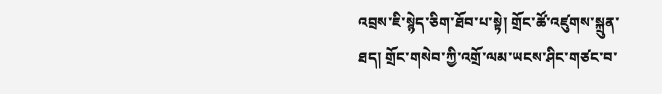འབྲས་ཇི་སྙེད་ཅིག་ཐོབ་པ་སྟེ། གྲོང་ཚོ་འཛུགས་སྐྲུན་ཐད། གྲོང་གསེབ་ཀྱི་འགྲོ་ལམ་ཡངས་ཤིང་གཙང་བ་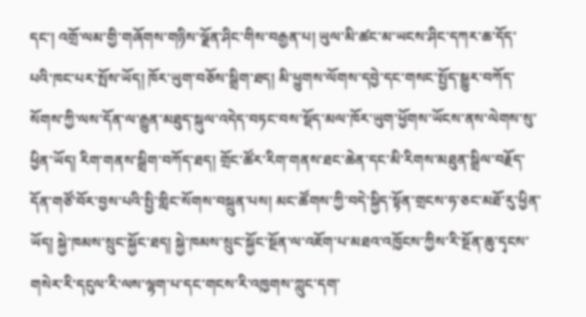དང་། འགྲོ་ལམ་གྱི་གཞོགས་གཉིས་ལྗོན་ཤིང་གིས་བརྒྱན་པ། ཡུལ་མི་ཚང་མ་ཡངས་ཤིང་དཀར་ཆ་དོད་པའི་ཁང་པར་སྤོས་ཡོད། ཁོར་ཡུག་བཅོས་སྒྲིག་ཐད། མི་ཕྱུགས་ལོགས་དབྱེ་དང་གསང་སྤྱོད་སྒྱུར་བཀོད་སོགས་ཀྱི་ལས་དོན་ལ་རྒྱུན་མཐུད་སྐུལ་འདེད་བཏང་བས་སྡོད་མལ་ཁོར་ཡུག་ཕྱོགས་ཡོངས་ནས་ལེགས་སུ་ཕྱིན་ཡོད། རིག་གནས་སྒྲིག་བཀོད་ཐད། གྲོང་ཚོར་རིག་གནས་ཐང་ཆེན་དང་མི་རིགས་མཐུན་སྒྲིལ་བརྗོད་དོན་གཙོ་བོར་བྱས་པའི་སྤྱི་གླིང་སོགས་བསྐྲུན་པས། མང་ཚོགས་ཀྱི་བདེ་སྐྱིད་སྟོན་གྲངས་ཧ་ཅང་མཐོ་རུ་ཕྱིན་ཡོད། སྐྱེ་ཁམས་སྲུང་སྐྱོང་ཐད། སྐྱེ་ཁམས་སྲུང་སྐྱོང་སྔོན་ལ་འཇོག་པ་མཐའ་འཁྱོངས་ཀྱིས་རི་སྔོན་ཆུ་དྭངས་གསེར་རི་དངུལ་རི་ལས་ལྷག་པ་དང་གངས་རི་འཁྱགས་ཀླུང་དག་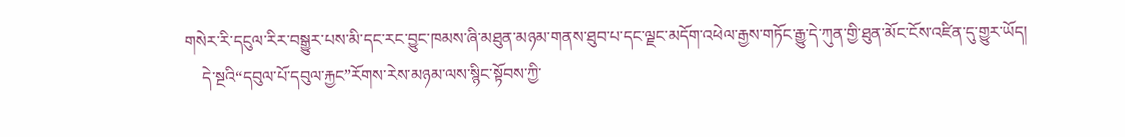གསེར་རི་དངུལ་རིར་བསྒྱུར་པས་མི་དང་རང་བྱུང་ཁམས་ཞི་མཐུན་མཉམ་གནས་ཐུབ་པ་དང་ལྗང་མདོག་འཕེལ་རྒྱས་གཏོང་རྒྱུ་དེ་ཀུན་གྱི་ཐུན་མོང་ངོས་འཛིན་དུ་གྱུར་ཡོད།
    དེ་སྔའི“དབུལ་པོ་དབུལ་རྐྱང”རོགས་རེས་མཉམ་ལས་སྙིང་སྟོབས་ཀྱི་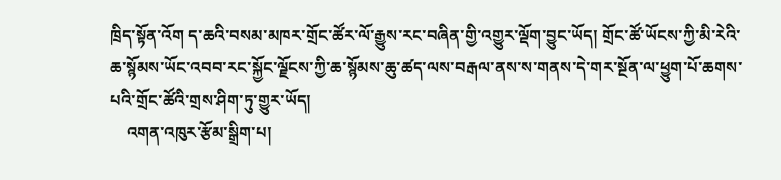ཁྲིད་སྟོན་འོག ད་ཆའི་བསམ་མཁར་གྲོང་ཚོར་ལོ་རྒྱུས་རང་བཞིན་གྱི་འགྱུར་ལྡོག་བྱུང་ཡོད། གྲོང་ཚོ་ཡོངས་ཀྱི་མི་རེའི་ཆ་སྙོམས་ཡོང་འབབ་རང་སྐྱོང་ལྗོངས་ཀྱི་ཆ་སྙོམས་ཆུ་ཚད་ལས་བརྒལ་ནས་ས་གནས་དེ་གར་སྔོན་ལ་ཕྱུག་པོ་ཆགས་པའི་གྲོང་ཚོའི་གྲས་ཤིག་ཏུ་གྱུར་ཡོད།
    འགན་འཁུར་རྩོམ་སྒྲིག་པ།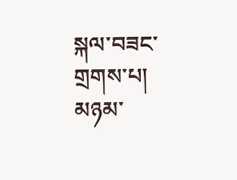སྐལ་བཟང་གྲགས་པ།
མཉམ་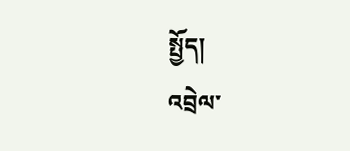སྤྱོད།
འབྲེལ་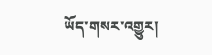ཡོད་གསར་འགྱུར།